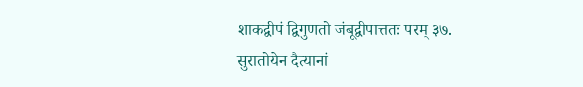शाकद्वीपं द्विगुणतो जंबूद्वीपात्ततः परम् ३७.
सुरातोयेन दैत्यानां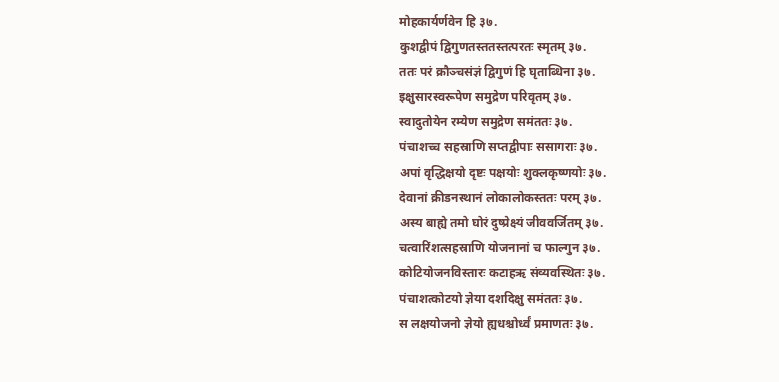मोहकार्यर्णवेन हि ३७.
कुशद्वीपं द्विगुणतस्ततस्तत्परतः स्मृतम् ३७.
ततः परं क्रौञ्चसंज्ञं द्विगुणं हि घृताब्धिना ३७.
इक्षुसारस्वरूपेण समुद्रेण परिवृतम् ३७.
स्वादुतोयेन रम्येण समुद्रेण समंततः ३७.
पंचाशच्च सहस्राणि सप्तद्वीपाः ससागराः ३७.
अपां वृद्धिक्षयो दृष्टः पक्षयोः शुक्लकृष्णयोः ३७.
देवानां क्रीडनस्थानं लोकालोकस्ततः परम् ३७.
अस्य बाह्ये तमो घोरं दुष्प्रेक्ष्यं जीववर्जितम् ३७.
चत्वारिंशत्सहस्राणि योजनानां च फाल्गुन ३७.
कोटियोजनविस्तारः कटाहऋ संव्यवस्थितः ३७.
पंचाशत्कोटयो ज्ञेया दशदिक्षु समंततः ३७.
स लक्षयोजनो ज्ञेयो ह्यधश्चोर्ध्वं प्रमाणतः ३७.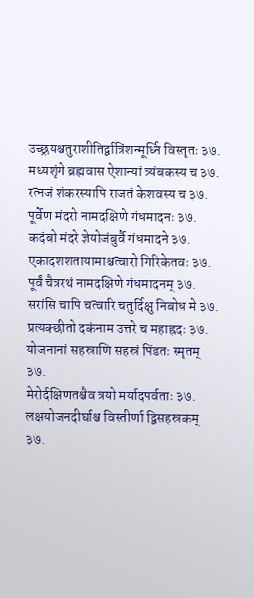उच्छ्रयश्चतुराशीतिर्द्वात्रिंशन्मूर्ध्नि विस्तृतः ३७.
मध्यशृंगे ब्रह्मवास ऐशान्यां त्र्यंबकस्य च ३७.
रत्नजं शंकरस्यापि राजतं केशवस्य च ३७.
पूर्वेण मंदरो नामदक्षिणे गंधमादनः ३७.
कदंबो मंदरे ज्ञेयोजंबुर्वै गंधमादने ३७.
एकादशशतायामाश्चत्वारो गिरिकेतवः ३७.
पूर्वं चैत्ररथं नामदक्षिणे गंधमादनम् ३७.
सरांसि चापि चत्वारि चतुर्दिक्षु निबोध मे ३७.
प्रत्यक्छीतो दकंनाम उत्तरे च महाह्रदः ३७.
योजनानां सहस्राणि सहस्रं पिंडतः स्मृतम् ३७.
मेरोर्दक्षिणतश्चैव त्रयो मर्यादपर्वताः ३७.
लक्षयोजनदीर्घाश्च विस्तीर्णा द्विसहस्रकम् ३७.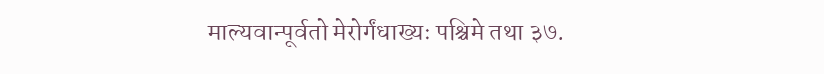माल्यवान्पूर्वतो मेरोर्गंधाख्यः पश्चिमे तथा ३७.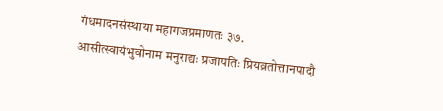गंधमादनसंस्थाया महागजप्रमाणतः ३७.
आसीत्स्वायंभुवोनाम मनुराद्यः प्रजापतिः प्रियव्रतोत्तानपादौ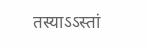तस्याऽऽस्तां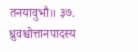तनयावुभौ॥ ३७.
ध्रुवश्चोत्तानपादस्य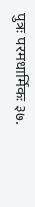पुत्रः परमधार्मिकः ३७.